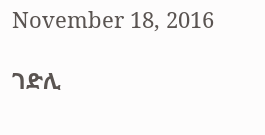November 18, 2016

ገድሊ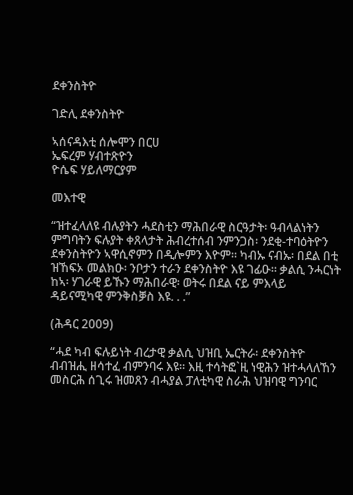ደቀንስትዮ

ገድሊ ደቀንስትዮ

ኣሰናዳእቲ ሰሎሞን በርሀ
ኤፍረም ሃብተጽዮን
ዮሴፍ ሃይለማርያም

መእተዊ

“ዝተፈላለዩ ብሉያትን ሓደስቲን ማሕበራዊ ስርዓታት፡ ዓብላልነትን ምግባትን ፍሉያት ቀጸላታት ሕብረተሰብ ንምንጋስ፡ ንደቂ-ተባዕትዮን ደቀንስትዮን ኣዋሲኖምን በዲሎምን እዮም። ካብኡ ናብኡ፡ በደል በቲ ዝኸፍኦ መልክዑ፡ ንቦታን ተራን ደቀንስትዮ እዩ ገፊዑ። ቃልሲ ንሓርነት ከኣ፡ ሃገራዊ ይኹን ማሕበራዊ፡ ወትሩ በደል ናይ ምእላይ ዳይናሚካዊ ምንቅስቓስ እዩ. . .”

(ሕዳር 2009)

“ሓደ ካብ ፍሉይነት ብረታዊ ቃልሲ ህዝቢ ኤርትራ፡ ደቀንስትዮ ብብዝሒ ዘሳተፈ ብምንባሩ እዩ። እዚ ተሳትፎ`ዚ ነዊሕን ዝተሓላለኸን መስርሕ ሰጊሩ ዝመጸን ብሓያል ፓለቲካዊ ስራሕ ህዝባዊ ግንባር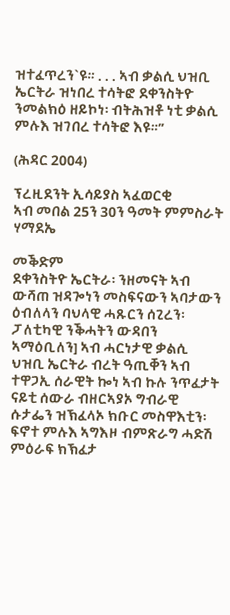ዝተፈጥረን`ዩ። . . . ኣብ ቃልሲ ህዝቢ ኤርትራ ዝነበረ ተሳትፎ ደቀንስትዮ ንመልክዕ ዘይኮነ፡ ብትሕዝቶ ነቲ ቃልሲ ምሉእ ዝገበረ ተሳትፎ እዩ።”

(ሕዳር 2004)

ፕረዚደንት ኢሳይያስ ኣፈወርቂ
ኣብ መበል 25ን 30ን ዓመት ምምስራት ሃማደኤ

መቕድም
ደቀንስትዮ ኤርትራ፡ ንዘመናት ኣብ ውሻጠ ዝዳጐነን መስፍናውን ኣባታውን ዕብለላን ባህላዊ ሓጹርን ሰጊረን፡ ፓለቲካዊ ንቕሓትን ውዳበን ኣማዕቢለን] ኣብ ሓርነታዊ ቃልሲ ህዝቢ ኤርትራ ብረት ዓጢቐን ኣብ ተዋጋኢ ሰራዊት ኰነ ኣብ ኩሉ ንጥፈታት ናይቲ ሰውራ ብዘርኣያኦ ግብራዊ ሱታፌን ዝኽፈላኦ ክቡር መስዋእቲን፡ ፍኖተ ምሉእ ኣግእዞ ብምጽራግ ሓድሽ ምዕራፍ ክኽፈታ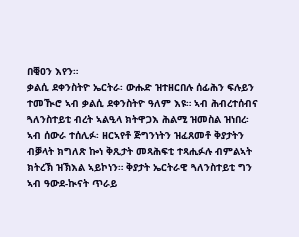በቒዐን እየን።
ቃልሲ ደቀንስትዮ ኤርትራ፡ ውሑድ ዝተዘርበሉ ሰፊሕን ፍሉይን ተመዂሮ ኣብ ቃልሲ ደቀንስትዮ ዓለም እዩ። ኣብ ሕብረተሰብና ጓለንስተይቲ ብረት ኣልዒላ ክትዋጋእ ሕልሚ ዝመስል ዝነበረ፡ ኣብ ሰውራ ተሰሊፉ፡ ዘርኣየቶ ጅግንነትን ዝፈጸመቶ ቅያታትን ብቓላት ክግለጽ ኰነ ቅጺታት መጻሕፍቲ ተጻሒፉሉ ብምልኣት ክትረኽ ዝኽእል ኣይኮነን። ቅያታት ኤርትራዊ ጓለንስተይቲ ግን ኣብ ዓውደ-ኲናት ጥራይ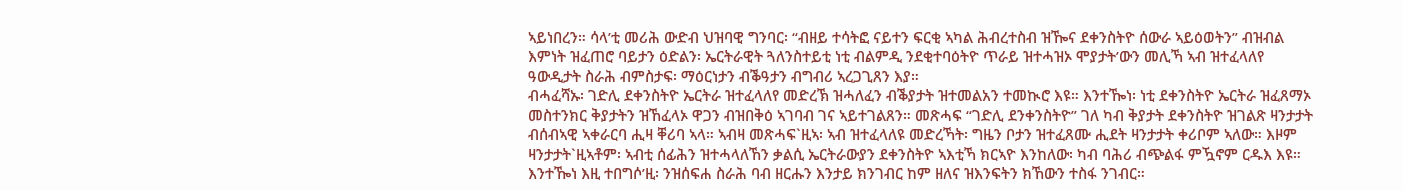ኣይነበረን። ሳላ’ቲ መሪሕ ውድብ ህዝባዊ ግንባር፡ “ብዘይ ተሳትፎ ናይተን ፍርቂ ኣካል ሕብረተስብ ዝዀና ደቀንስትዮ ሰውራ ኣይዕወትን” ብዝብል እምነት ዝፈጠሮ ባይታን ዕድልን፡ ኤርትራዊት ጓለንስተይቲ ነቲ ብልምዲ ንደቂተባዕትዮ ጥራይ ዝተሓዝኦ ሞያታት’ውን መሊኻ ኣብ ዝተፈላለየ ዓውዲታት ስራሕ ብምስታፍ፡ ማዕርነታን ብቕዓታን ብግብሪ ኣረጋጊጸን እያ።
ብሓፈሻኡ፡ ገድሊ ደቀንስትዮ ኤርትራ ዝተፈላለየ መድረኽ ዝሓለፈን ብቕያታት ዝተመልአን ተመኲሮ እዩ። እንተዀነ፡ ነቲ ደቀንስትዮ ኤርትራ ዝፈጸማኦ መስተንክር ቅያታትን ዝኸፈላኦ ዋጋን ብዝበቅዕ ኣገባብ ገና ኣይተገልጸን። መጽሓፍ “ገድሊ ደንቀንስትዮ” ገለ ካብ ቅያታት ደቀንስትዮ ዝገልጽ ዛንታታት ብሰብኣዊ ኣቀራርባ ሒዛ ቐሪባ ኣላ። ኣብዛ መጽሓፍ`ዚኣ፡ ኣብ ዝተፈላለዩ መድረኻት፡ ግዜን ቦታን ዝተፈጸሙ ሒደት ዛንታታት ቀሪቦም ኣለው። እዞም ዛንታታት`ዚኣቶም፡ ኣብቲ ሰፊሕን ዝተሓላለኸን ቃልሲ ኤርትራውያን ደቀንስትዮ ኣእቲኻ ክርኣዮ እንከለው፡ ካብ ባሕሪ ብጭልፋ ምዃኖም ርዱእ እዩ። እንተዀነ እዚ ተበግሶ’ዚ፡ ንዝሰፍሐ ስራሕ ባብ ዘርሑን እንታይ ክንገብር ከም ዘለና ዝእንፍትን ክኸውን ተስፋ ንገብር።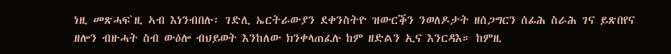ነዚ መጽሓፍ`ዚ ኣብ እነንብበሉ፡ ገድሊ ኤርትራውያን ደቀንስትዮ ዝውርቕን ንወለዶታት ዘሰጋግርን ሰፊሕ ስራሕ ገና ይጽበየና ዘሎን ብዙሓት ስብ ውዕሎ ብህይወት እንከለው ክንቀላጠፈሉ ከም ዘድልን ኢና እንርዳእ። ከምዚ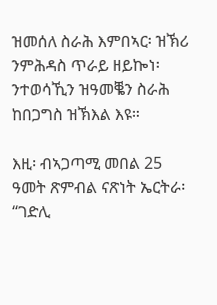ዝመሰለ ስራሕ እምበኣር፡ ዝኽሪ ንምሕዳስ ጥራይ ዘይኰነ፡ ንተወሳኺን ዝዓመቘን ስራሕ ከበጋግስ ዝኽእል እዩ።

እዚ፡ ብኣጋጣሚ መበል 25 ዓመት ጽምብል ናጽነት ኤርትራ፡ “ገድሊ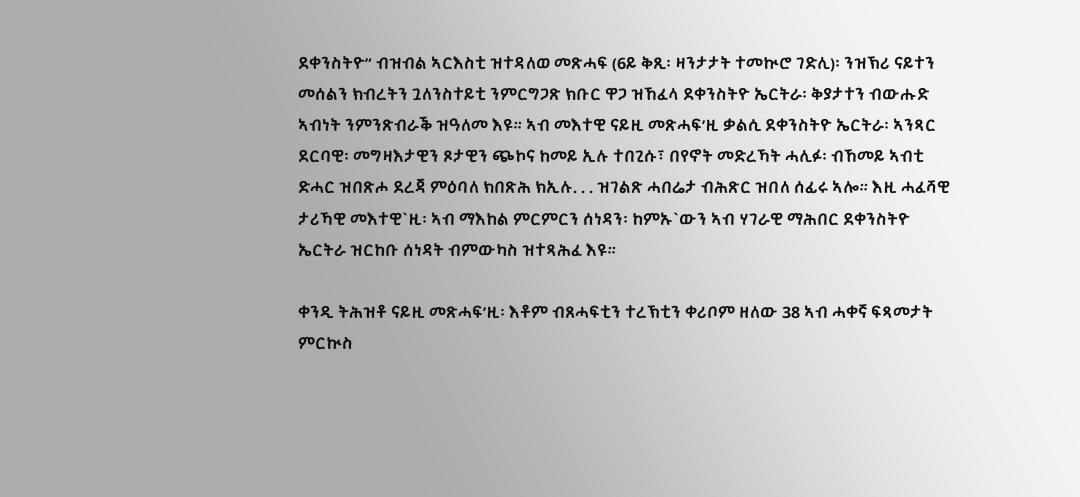ደቀንስትዮ” ብዝብል ኣርእስቲ ዝተዳለወ መጽሓፍ (6ይ ቅጺ፡ ዛንታታት ተመኲሮ ገድሊ)፡ ንዝኽሪ ናይተን መሰልን ክብረትን ጓለንስተይቲ ንምርግጋጽ ክቡር ዋጋ ዝኸፈላ ደቀንስትዮ ኤርትራ፡ ቅያታተን ብውሑድ ኣብነት ንምንጽብራቕ ዝዓለመ እዩ። ኣብ መእተዊ ናይዚ መጽሓፍ’ዚ ቃልሲ ደቀንስትዮ ኤርትራ፡ ኣንጻር ደርባዊ፡ መግዛእታዊን ጾታዊን ጭኮና ከመይ ኢሉ ተበጊሱ፣ በየኖት መድረኻት ሓሊፉ፡ ብኸመይ ኣብቲ ድሓር ዝበጽሖ ደረጃ ምዕባለ ክበጽሕ ክኢሉ. . . ዝገልጽ ሓበሬታ ብሕጽር ዝበለ ሰፊሩ ኣሎ። እዚ ሓፈሻዊ ታሪኻዊ መእተዊ`ዚ፡ ኣብ ማእከል ምርምርን ሰነዳን፡ ከምኡ`ውን ኣብ ሃገራዊ ማሕበር ደቀንስትዮ ኤርትራ ዝርከቡ ሰነዳት ብምውካስ ዝተጻሕፈ እዩ።

ቀንዲ ትሕዝቶ ናይዚ መጽሓፍ’ዚ፡ እቶም ብጸሓፍቲን ተረኽቲን ቀሪቦም ዘለው 38 ኣብ ሓቀኛ ፍጻመታት ምርኲስ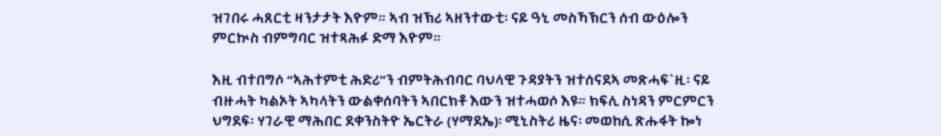ዝገበሩ ሓጸርቲ ዛንታታት እዮም። ኣብ ዝኽሪ ኣዘንተውቲ፡ ናይ ዓኒ መስኻኽርን ሰብ ውዕሎን ምርኲስ ብምግባር ዝተጻሕፉ ድማ እዮም።

እዚ ብተበግሶ “ኣሕተምቲ ሕድሪ”ን ብምትሕብባር ባህላዊ ጉዳያትን ዝተሰናደኣ መጽሓፍ`ዚ፡ ናይ ብዙሓት ካልኦት ኣካላትን ውልቀሰባትን ኣበርክቶ እውን ዝተሓወሶ እዩ። ክፍሊ ስነዳን ምርምርን ህግደፍ፡ ሃገራዊ ማሕበር ደቀንስትዮ ኤርትራ (ሃማደኤ)፡ ሚኒስትሪ ዜና፡ መወከሲ ጽሑፋት ኰነ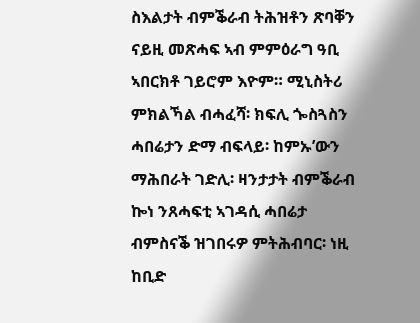ስእልታት ብምቕራብ ትሕዝቶን ጽባቐን ናይዚ መጽሓፍ ኣብ ምምዕራግ ዓቢ ኣበርክቶ ገይሮም እዮም። ሚኒስትሪ ምክልኻል ብሓፈሻ፡ ክፍሊ ጐስጓስን ሓበሬታን ድማ ብፍላይ፡ ከምኡ’ውን ማሕበራት ገድሊ፡ ዛንታታት ብምቕራብ ኰነ ንጸሓፍቲ ኣገዳሲ ሓበሬታ ብምስናቕ ዝገበሩዎ ምትሕብባር፡ ነዚ ከቢድ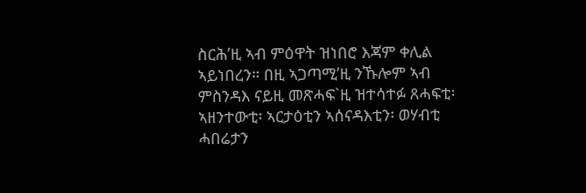ስርሕ’ዚ ኣብ ምዕዋት ዝነበሮ እጃም ቀሊል ኣይነበረን። በዚ ኣጋጣሚ’ዚ ንኹሎም ኣብ ምስንዳእ ናይዚ መጽሓፍ`ዚ ዝተሳተፉ ጸሓፍቲ፡ ኣዘንተውቲ፡ ኣርታዕቲን ኣሰናዳእቲን፡ ወሃብቲ ሓበሬታን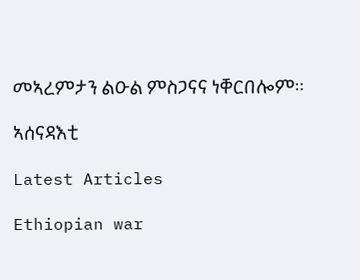መኣረምታን ልዑል ምስጋናና ነቐርበሎም።

ኣሰናዳእቲ

Latest Articles

Ethiopian war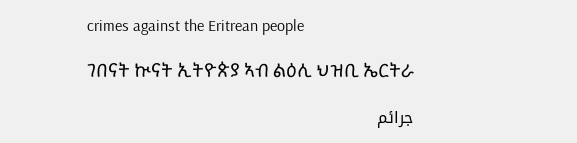crimes against the Eritrean people

ገበናት ኲናት ኢትዮጵያ ኣብ ልዕሊ ህዝቢ ኤርትራ

جرائم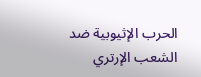الحرب الإثيوبية ضد الشعب الإرتري